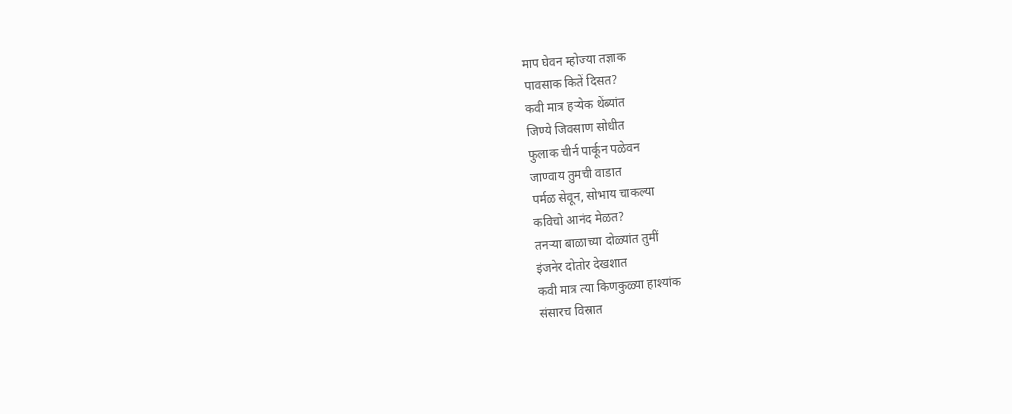माप घेवन म्होज्या तज्ञाक
पावसाक कितें दिसत?
कवी मात्र हऱ्येक थेंब्यांत
जिण्ये जिवसाण सोधीत
फुलाक चीर्न पार्कून पळेवन
जाण्वाय तुमची वाडात
पर्मळ सेवून, सोभाय चाकल्या
कविचो आनंद मेळत?
तनऱ्या बाळाच्या दोळ्यांत तुमीं
इंजनेर दोतोर देखशात
कवी मात्र त्या किणकुळ्या हाश्यांक
संसारच विस्रात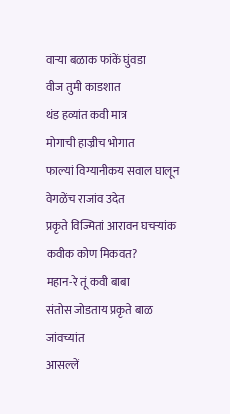वाऱ्या बळाक फांकें घुंवडा
वीज तुमी काडशात
थंड हव्यांत कवी मात्र
मोगाची हाज्रीच भोगात
फाल्यां विग्यानीकय सवाल घालून
वेगळेंच राजांव उदेत
प्रकृते विज्मितां आरावन घचऱ्यांक
कवीक कोण मिकवत?
महान-रे तूं कवी बाबा
संतोस जोडताय प्रकृते बाळ
जांवच्यांत
आसल्लें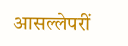आसल्लेपरीं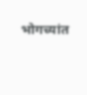भोगच्यांत